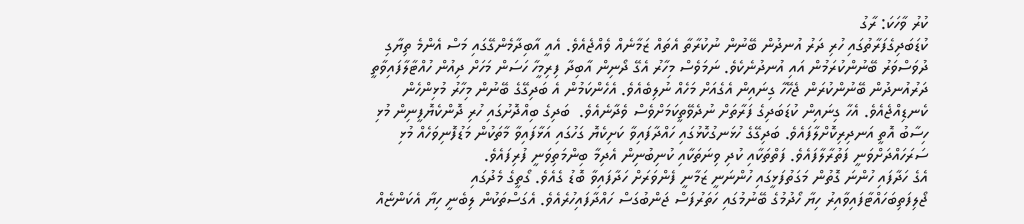ކުރު ވާހަކަ: ރާގު
ކުޑަބަދިގެފަރާތުގައި ހުރި ދަރު އުނދުން ބޭނުން ނުކުރާތާ އެތައް ޒަމާނެއް ވެއްޖެއެވެ. އެއީ އާބިދާމެންގޭގައި މަސް އެންމެ ތިޔާގި ދުވަސްވަރު ބޭނުންކުރަމުން އައި އުނދުނެކެވެ. ނަމަވެސް މިހާރު އެގޭ ދޯނިން އާބިދާ ފިރިމީހާ ހަސަން މަހަށް ދިއުން ހުއްޓާލާފައިވާތީ  ދަރުއުނދުން ބޭނުންކުރަން ޖެހޭހާ ގިނައިން އެގެއަށް މަހެއް ނުލިބެއެވެ. އެހެންކަމުން އެ ބަދިގޭގެ ބޭނުން މިހާރު މުޅިންހެން ކެނޑިއްޖެއެވެ. އެހާ ގިނައިން ކުޑަބަދިގެ ފަރާތަށް ނުދެވޭތީކަމަށްވެސް ވެދާނެއެވެ.  ބަދިގެ ބިއްދޮށުގައި ހުރި ދޮންކެޔޮފީނިން މުޅި ހިސާބު އޮތީ އަނދިރިކޮށްލާފައެވެ. ބަދިގޭގެ ހުޅަނގުކޮޅުގައި ހައްދާފައިވާ ކަށިކެޔޮ ގަހުގައި އަޅާފައިވާ މާތަކުން މަޑުފޮނިވަހެއް މުޅި ސަރަހައްދަށްވަނީ ފަތުރާލާފައެވެ. ފަތްތަކާއި ކުދި ވިނަތަކާއި ކުނިބުނިން އެދިމާ ބިންމަތިވަނީ ފުރިފައެވެ.
އެގެ ހަދާފައި ހުންނަ ގޮތުން މަގަތުފަޅީގައި ހުންނަނީ ޒަމާނީ ފެންވަރަށް ހަދާފައިވާ ބޮޑު ގެއެވެ. ގޯތީގެ މެދުގައި ޖޯލިފަތިބަހައްޓާފައިވާއިރު ހިޔާ ހޯދުމުގެ ބޭނުމުގައި ހަތަރުފަސް ޖަންބުގަސް ހައްދާފައިހުރެއެވެ. އެގަސްތަކުން ލިބެނީ ހިޔާ އެކަންޏެއް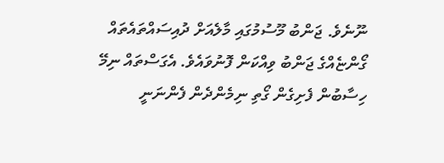ނޫނެވެ. ޖަންބު މޫސުމުގައި މާލެއަށް ދުއިސައްތައެތައް ގޯންޏެއްގެ ޖަންބު ވިއްކަން ފޮނުވައެވެ. އެގަސްތައް ނިމޭ ހިސާބުން ފެށިގެން ގޯތި ނިމެންދެން ފެންނަނީ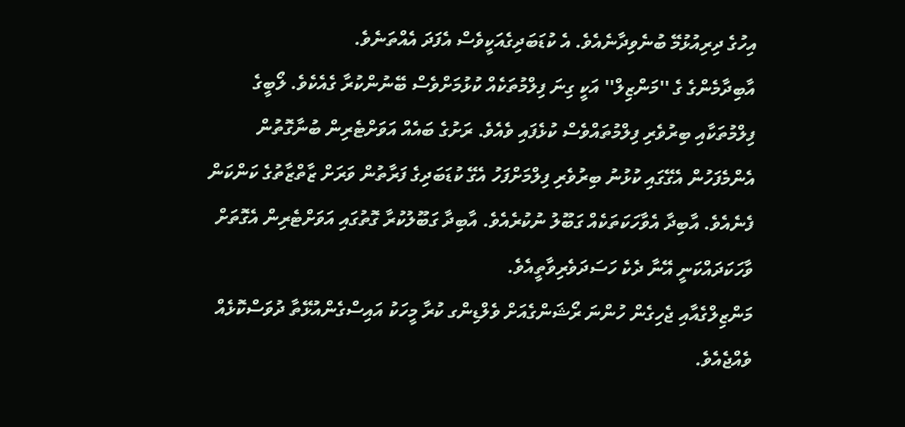އިހުގެ ދިރިއުޅުމޭ ބުނެވިދާނެއެވެ. އެ ކުޑަބަދިގެއަކީވެސް އެފަދަ އެއްތަނެވެ.
އާބިދާމެންގެ ގެ ''މަންޒިލް'' އަކީ ގިނަ ފިލްމުތަކެއް ކުޅުމަށްވެސް ބޭނުންކުރާ ގެއެކެވެ. ލޯބީގެ ފިލްމުތަކާއި ބިރުވެރި ފިލްމުތައްވެސް ކުޅެފައި ވެއެވެ. ރަށުގެ ބައެއް އަވަށްޓެރިން ބުނާގޮތުން އެންމެފަހުން އެގޭގައި ކުޅުނު ބިރުވެރި ފިލްމަށްފަހު އެގޭ ކުޑަބަދިގެ ފަރާތުން ވަރަށް ޒާތްޒާތުގެ ކަންކަން ފެނެއެވެ. އާބިދާ އެވާހަކަތަކެއް ގަބޫލު ނުކުރެއެވެ. އާބިދާ ގަބޫލުކުރާ ގޮތުގައި އަވަށްޓެރިން އެގޮތަށް ވާހަކަދައްކަނީ އޭނާ ދެކެ ހަސަދަވެރިވާތީއެވެ.
މަންޒިލްގެއާއި ޖެހިގެން ހުންނަ ރޯޝަންގެއަށް ވެލްޑިންގ ކުރާ މީހަކު އައިސްގެންއުޅޭތާ ދުވަސްކޮޅެއް ވެއްޖެއެވެ.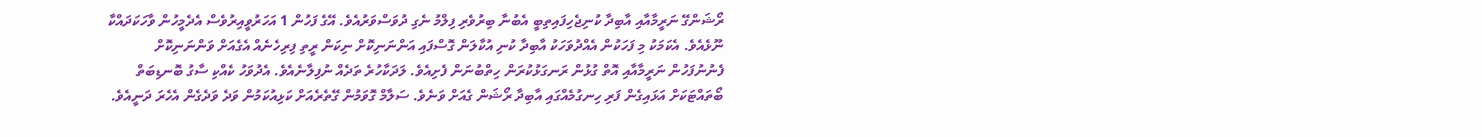ރޯޝަންގޭ ނަރީމާއާއި އާބިދާ ކުނިޖެހިފައިތިބީ އެބުނާ ބިރުވެރި ފިލްމު ނެގި ދުވަސްވަރުއެވެ. އޭގެ ފަހުން 1 އަހަރުވީއިރުވެސް އެދެމީހުން ވާހަކަދައްކާ ނޫޅެއެވެ. އެކަމަކު މި ފަހަކުން އެއްދުވަހަކު އާބިދާ ކުނި އުކާލަން ގޮސްފައި އަންނަނިކޮށް ނިކަން ރީތި ފިރިހެނެއް އެގެއަށް ވަންނަނިކޮށް ފެނުނުފަހުން ނަރީމާއާއި އޮތް ގުޅުން ރަނގަޅުކުރަން ހިތްބުނަން ފެށިއެވެ. ލަދަކާހުރެ ތަދެއް ނުފިލާނެއެވެ. އެދުވަހު ކެއްކި ސާގު ބޮނޑިބަތް ބޯތައްޓަކަށް އަޅައިގެން ފަރި ހިނގުމެއްގައި އާބިދާ ރޯޝަން ގެއަށް ވަނެވެ. ސަލާމް ގޮވަމުން ގޭތެރެއަށް ކަޅިއުކަމުން ވަދެ ވަދެގެން އެހެރަ ދަނީއެވެ.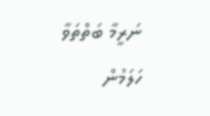ނަރީމާ ބަތްތަވާ ހަލަމުން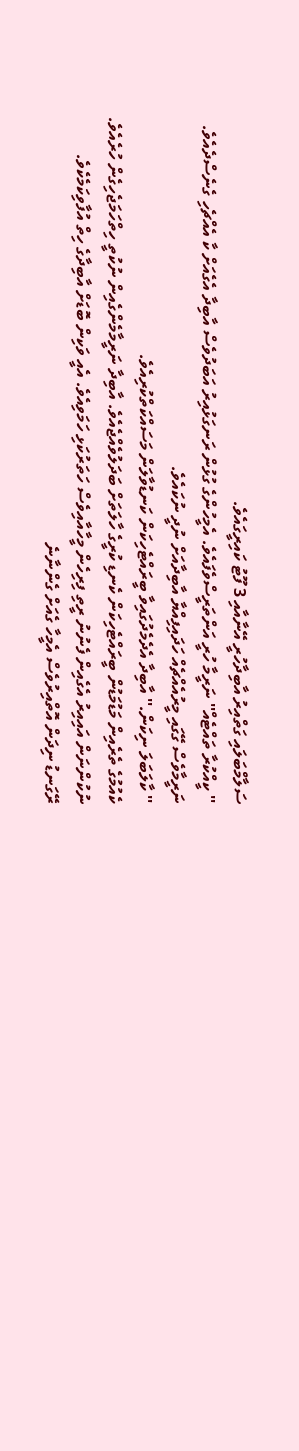ސަލާމްބަލައި ގަތްއިރު އާބިދާހުރީ އޭނާއާއި 3 ފޫޓު ކައިރީގައެވެ.
'' ކީއްކުރާ ތައްޓެއް'' ނަރީމާ ހުރީ އަންތަރީސްވެފައެވެ. އެމީހުންގެ ގުޅުން ރަނގަޅުއިރު އަބަދުވެސް އާބިދާ އެގެއަށް ކާ އެއްޗެހި ގެނެސްދެއެވެ. ނަރީމާވެސް ގޭގައި މީރުއެއްޗެއް ހަދައިފިއްޔާ އާބިދާއަށް ނުދީ ނުކައެވެ.
'' ކާލަބަލަ ނިކަން.'' އާބިދާ އެދެމެދުގައިވާ ބީރައްޓެހިކަން ކަނޑުވާލަން މަސައްކަތްކުރިއެވެ.
ކެއުމުގެ ތެރެއިން މަޑުމަޑުން ބީރައްޓެހިކަން ކެނޑި ކުރީގެ ހާލަތަށް ބަދަލުވެއްޖެއެވެ. އާބިދާ ނަރީމާމެންގެއިން ނުކުތީ ހިތްހަމަޖެހިގެން ހުރެއެވެ.  ނުކުންނަން އައިއިރު އެގެއިން ފެނުނު ރީތި ފިރިހެން މީހާއާއިވެސް ހަތަރުކަޅި ހަމަވިއެވެ. އެއީ ވަކިން ބޮޑަށް އާބިދާގެ ހިތް އުފާވިކަމެކެވެ.
ރޭގަނޑު ނިދަން އޮތްއިރުވެސް އެމީހާ ގެއަށް ގެންނާނެ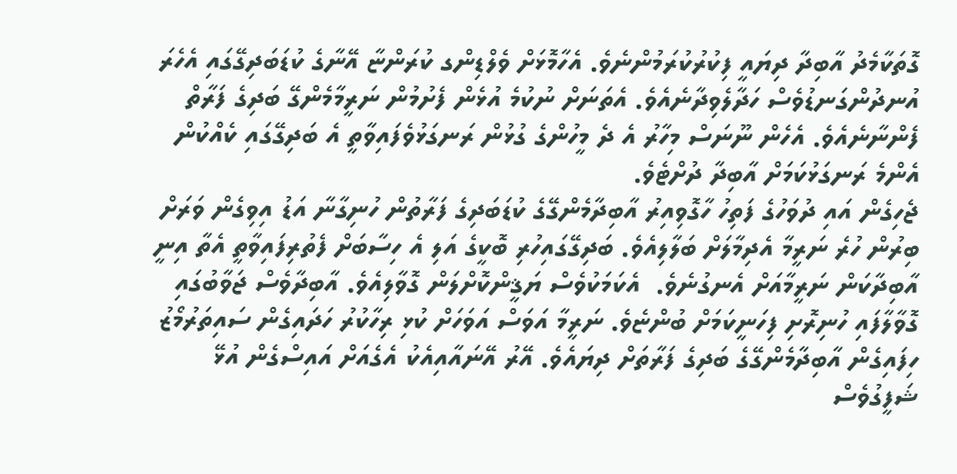ގޮތަކާމެދު އާބިދާ ދިޔައީ ފިކުރުކުރަމުންނެވެ. އެހާމޮޅަށް ވެލްޑިންގ ކުރަންޏާ އޭނާގެ ކުޑަބަދިގޭގައި އެހެރަ އުނދުންގަނޑުވެސް ހަދާލެވިދާނެއެވެ. އެތަނަށް ނުކުމެ އުޅެން ފެށުމުން ނަރީމާމެންގޭ ބަދިގެ ފަރާތް ފެންނާނެއެވެ. އެހެން ނޫނަސް މިހާރު އެ ދެ މީހުންގެ ގުޅުން ރަނގަޅުވެފައިވާތީ އެ ބަދިގޭގައި ކެއްކުން އެންމެ ރަނގަޅުކަމަށް އާބިދާ ދުށްޓެވެ.
ޖެހިގެން އައި ދުވަހުގެ ފަތިހު ހާގޮވިއިރު އާބިދާމެންގޭގެ ކުޑަބަދިގެ ފަރާތުން ހުނިގާނާ އަޑު އިވިގެން ވަރަށް ބިރުން ހުރެ ނަރީމާ އެދިމާލަށް ބަލާލިއެވެ. ބަދިގޭގައިހުރި ބޮކީގެ އަލި އެ ހިސާބަށް ފެތުރިފައިވާތީ އެތާ އިނީ އާބިދާކަން ނަރީމާއަށް އެނގުނެވެ.  އެކަމަކުވެސް ޔަޤީންކޮށްލަން ގޮވާލިއެވެ. އާބިދާވެސް ޖަވާބުގައި ގޮވާލާފައި ހުނިރޮށި ފިހަނީކަމަށް ބުންޏެވެ. ނަރީމާ އަވަސް އަވަހަށް ކުޅި ރިހާކުރު ހަދައިގެން ސައިތަރުމޯޒު ހިފައިގެން އާބިދާމެންގޭގެ ބަދިގެ ފަރާތަށް ދިޔައެވެ. އޭރު އޭނައާއިއެކު އެގެއަށް އައިސްގެން އުޅޭ ޝަފީގުވެސް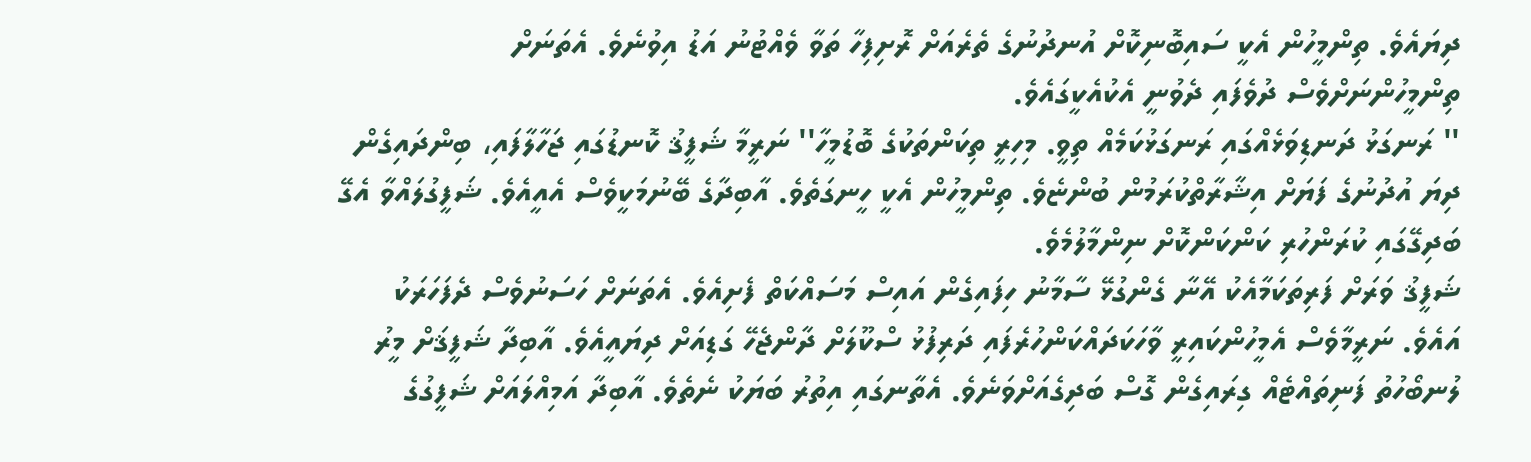ދިޔައެވެ. ތިންމީހުން އެކީ ސައިބޮނިކޮށް އުނދުނުގެ ތެރެއަށް ރޮށިފިހާ ތަވާ ވެއްޓުނު އަޑު އިވުނެވެ. އެތަނަށް ތިންމީހުންނަށްވެސް ދުވެފައި ދެވުނީ އެކުއެކީގައެވެ.
'' ރަނގަޅު ދަނޑިވަޅެއްގައި ރަނގަޅުކަމެއް ތިވީ. މިހިރީ ތިކަންތަކުގެ ބޮޑުމީހާ'' ނަރީމާ ޝަފީޤު ކޮނޑުގައި ޖަހާލާފައި، ބިންދައިގެން ދިޔަ އުދުނުގެ ފަޔަށް އިޝާރާތްކުރަމުން ބުންޏެވެ. ތިންމީހުން އެކީ ހީނގަތެވެ. އާބިދާގެ ބޭނުމަކީވެސް އެއީއެވެ. ޝަފީގުލައްވާ އެގޭ ބަދިގޭގައި ކުރަންހުރި ކަންކަންކޮށް ނިންމާލުމެވެ.
ޝަފީޤު ވަރަށް ފަރިތަކަމާއެކު އޭނާ ގެންގުޅޭ ސާމާނު ހިފައިގެން އައިސް މަސައްކަތް ފެށިއެވެ. އެތަނަށް ހަސަނުވެސް ދެފަހަރަކު އައެވެ. ނަރީމާވެސް އެމީހުންކައިރީ ވާހަކަދައްކަންހުރެފައި ދަރިފުޅު ސްކޫލަށް ދާންޖެހޭ ގަޑިއަށް ދިޔައީއެވެ. އާބިދާ ޝަފީޤަށް މީރު ލުނބޯހުތު ފަނިތައްޓެއް ގިރައިގެން ގޮސް ބަދިގެއަށްވަނެވެ. އެތާނގައި އިތުރު ބަޔަކު ނެތެވެ. އާބިދާ އަމިއްލައަށް ޝަފީގުގެ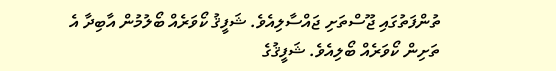ތުންފަތުގައި ޖޫސްތަށި ޖައްސާލިއެވެ. ޝަފީޤު ކޯވަރެއް ބޯލުމުން އާބިދާ އެ ތަށިން ކޯވަރެއް ބޯލިއެވެ. ޝަފީޤުގެ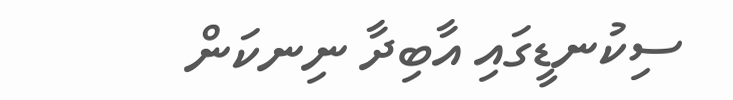ސިކުނޑީގައި އާބިދާ ނިނކަން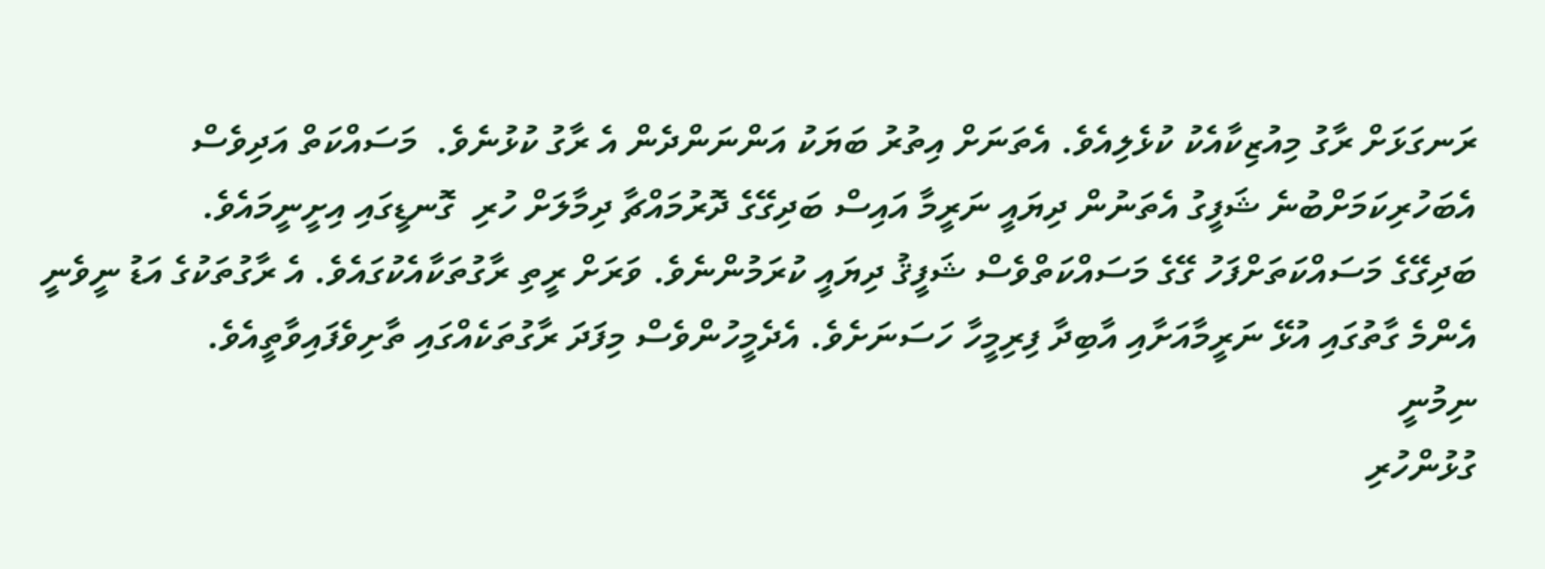ރަނގަޅަށް ރާގު މިއުޒިކާއެކު ކުޅެލިއެވެ. އެތަނަށް އިތުރު ބަޔަކު އަންނަންދެން އެ ރާގު ކުޅުނެވެ.  މަސައްކަތް އަދިވެސް އެބަހުރިކަމަށްބުނެ ޝަފީގު އެތަނުން ދިޔައީ ނަރީމާ އައިސް ބަދިގޭގެ ދޮރުމައްޗާ ދިމާލަށް ހުރި  ގޮނޑީގައި އިށީނީމައެވެ.
ބަދިގޭގެ މަސައްކަތަށްފަހު ގޭގެ މަސައްކަތްވެސް ޝަފީޤު ދިޔައީ ކުރަމުންނެވެ. ވަރަށް ރީތި ރާގުތަކާއެކުގައެވެ. އެ ރާގުތަކުގެ އަޑު ނީވެނީ އެންމެ ގާތުގައި އުޅޭ ނަރީމާއަށާއި އާބިދާ ފިރިމީހާ ހަސަނަށެވެ. އެދެމީހުންވެސް މިފަދަ ރާގުތަކެއްގައި ތާށިވެފައިވާތީއެވެ.
ނިމުނީ
ގުޅުންހުރި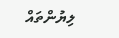ލިޔުންތައް